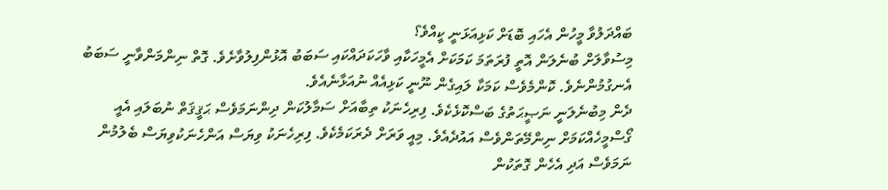ބައްދަލުވާ މީހުން އެހައި ބޮޑަށް ކަޅިއަޅަނީ ކީއްވެ؟
މިސުވާލަށް ބުނެލަން އޮތީ ފުރަތަމަ ކަމަކަށް އެމީހަކާއި ވާހަކަދައްކައި ސަބަބު އޮޅުންފިލުވާށެވެ. ގޮތް ނިންމަންވާނީ ސަބަބު އެނގުމުންނެވެ. ކޮންމެވެސް ކަމަކާ ލައިގެން ނޫނީ ކަޅިއެއް ނުއަޅާނެއެވެ.
ދެން މިބުނެލަނީ ނަޞީޙަތުގެ ބަސްކޮޅެކެވެ. ފިރިހެނަކު ތިބާއަށް ސަމާލުކަން ދިންނަމަވެސް ޙަޤީޤަތް ނުބަލައި އެއީ ގޯސްމީހެއްކަމަށް ނިންމޭތަންވެސް އައުދެއެވެ. މިއީ ވަރަށް ދެރަކަމެކެވެ. ފިރިހެނަކު ވިޔަސް އަންހެނަކުވިޔަސް ބެލުމުން ނަމަވެސް އަދި އެހެން ގޮތަކުން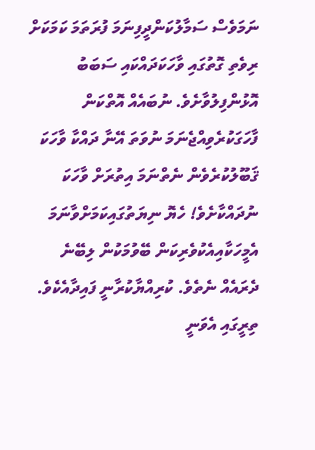ނަމަވެސް ސަމާލުކަންދީފިނަމަ ފުރަތަމަ ކަމަކަށް ރިވެތި ގޮތުގައި ވާހަކަދައްކައި ސަބަބު އޮޅުންފިލުވާށެވެ. ނުބައެއް އޮތްކަން ފާހަގަކުރެވިއްޖެނަމަ ނުވަތަ އޭނާ ދައްކާ ވާހަކަ ޤަބޫލުކުރެވެން ނެތްނަމަ އިތުރަށް ވާހަކަ ނުދައްކާށެވެ! ހެޔޮ ނިޔަތުގައިކަމަށްވާނަމަ އެމީހަކާއިއެކުވެރިކަން ބޭވުމަކުން ލިބޭނެ ދެރައެއް ނެތެވެ. ކުރިއްޔާކުރާނީ ފައިދާއެކެވެ.
ތިރީގައި އެވަނީ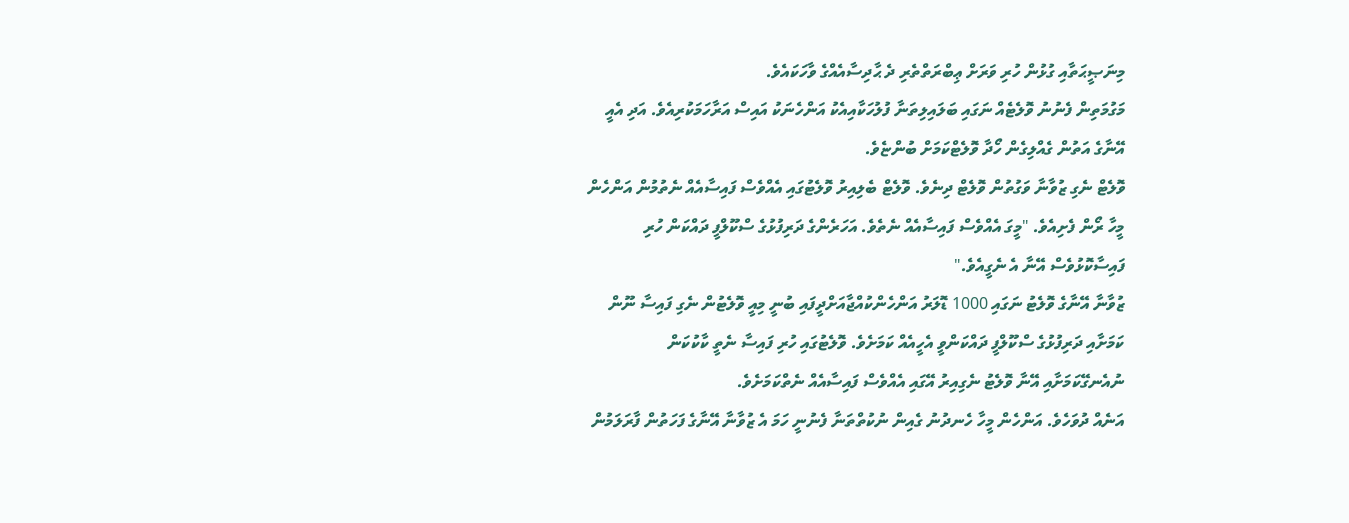މިނަޞީޙަތާއި ގުޅުން ހުރި ވަރަށް ޢިބްރަތްތެރި ދެ ޙާދިސާއެއްގެ ވާހަކައެވެ.
މަގުމަތިން ފެނުނު ވޮލެޓެއް ނަގައި ބަލައިލިތަނާ ފުލުހަކާއިއެކު އަންހެނަކު އައިސް އަރާހަމަކުރިއެވެ. އަދި އެއީ އޭނާގެ އަތުން ގެއްލިގެން ހޯދާ ވޮލެޓްކަމަށް ބުންޏެވެ.
ވޮލެޓް ނެގި ޒުވާނާ ވަގުތުން ވޮލެޓް ދިނެވެ. ވޮލެޓް ބެލިއިރު ވޮލެޓުގައި އެއްވެސް ފައިސާއެއް ނެތުމުން އަންހެން މީހާ ރޯން ފެށިއެވެ. "މީގަ އެއްވެސް ފައިސާއެއް ނެތެވެ. އަހަރެންގެ ދަރިފުޅުގެ ސްކޫލްފީ ދައްކަން ހުރި ފައިސާކޮޅުވެސް އޭނާ އެ ނެގީއެވެ."
ޒުވާނާ އޭނާގެ ވޮލެޓު ނަގައި 1000 ޑޮލަރު އަންހެންކުއްޖާއަށްދީފައި ބުނީ މިއީ ވޮލެޓުން ނެގި ފައިސާ ނޫން ކަމަށާއި ދަރިފުޅުގެ ސްކޫލްފީ ދައްކަންވީ އެހީއެއް ކަމަށެވެ. ވޮލެޓުގައި ހުރި ފައިސާ ނެތީ ކާކުކަން ނުއެނގޭކަމަށާއި އޭނާ ވޮލެޓު ނެގިއިރު އޭގައި އެއްވެސް ފައިސާއެއް ނެތްކަމަށެވެ.
އަނެއް ދުވަހެވެ. އަންހެން މީހާ ހެނދުނު ގެއިން ނުކުތްތަނާ ފެނުނީ ހަމަ އެ ޒުވާނާ އޭނާގެ ފަހަތުން ފާރަލަމުން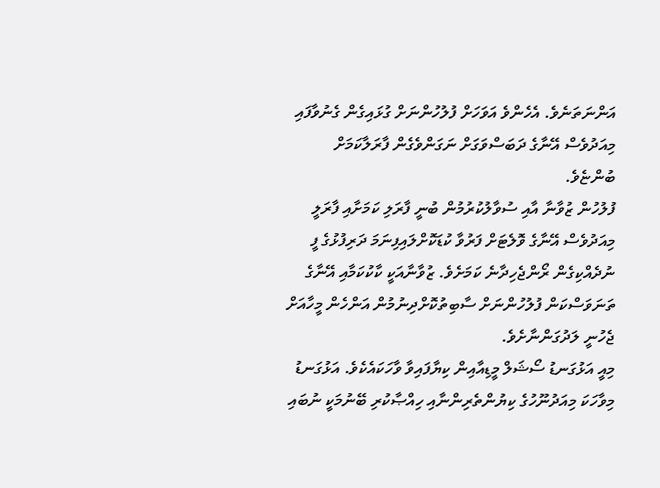އަންނަތަނެވެ. އެހެންވެ އަވަހަށް ފުލުހުންނަށް ގުޅައިގެން ގެނުވާފައި މިއަދުވެސް އޭނާގެ ދަބަސްވަގަށް ނަގަންވެގެން ފާރަލާކަމަށް ބުންޏެވެ.
ފުލުހުން ޒުވާނާ އާއި ސުވާލުކުރުމުން ބުނީ ފާރަލި ކަމަށާއި ފާރަލީ މިއަދުވެސް އޭނާގެ ވޮލެޓަށް ފަރުވާ ކުޑަކޮށްލައިފިނަމަ ދަރިފުޅުގެ ފީ ނުދެއްކިގެން ރޯންޖެހިދާނެ ކަމަށެވެ. ޒުވާނާއަކީ ކާކުކަމާއި އޭނާގެ ތަނަވަސްކަން ފުލުހުންނަށް ސާބިތުކޮށްދިނުމުން އަންހެން މީހާއަށް ޖެހުނީ ލަދުގަންނާށެވެ.
މިއީ އަޅުގަނޑު ސޯޝަލް މީޑިއާއިން ކިޔާފައިވާ ވާހަކައެކެވެ. އަޅުގަނޑު މިވާހަކަ މިއަދުނޫހުގެ ކިޔުންތެރިންނާއި ހިއްޞާކުރި ބޭނުމަކީ ނުބައި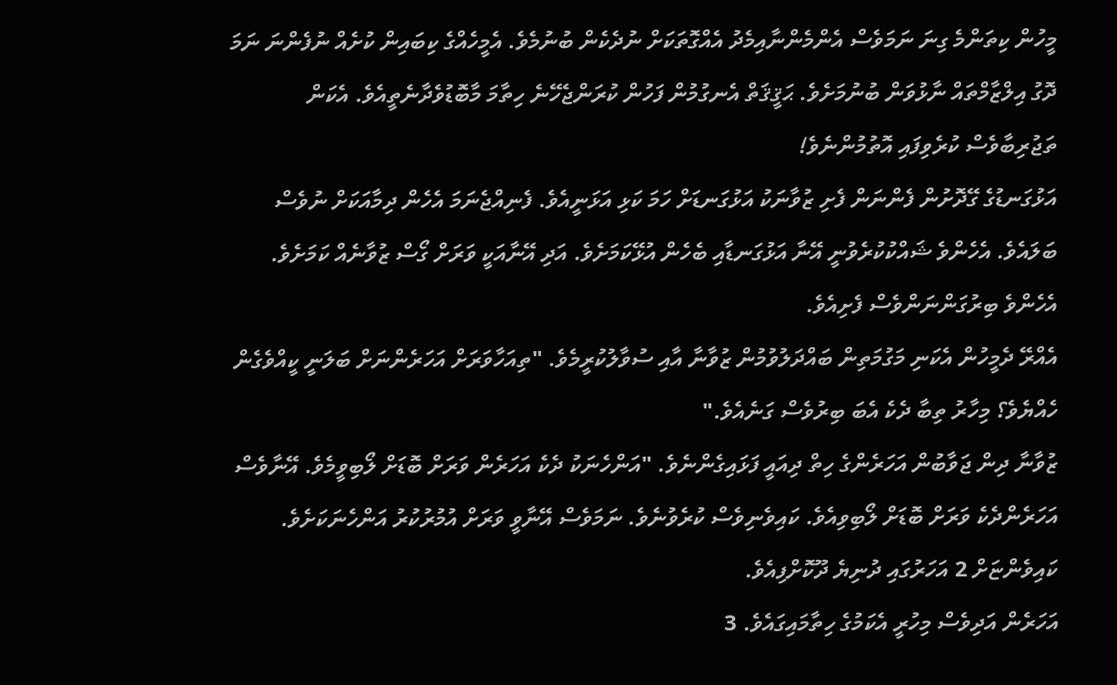މީހުން ކިތަންމެ ގިނަ ނަމަވެސް އެންމެންނާއިމެދު އެއްގޮތަކަށް ނުދެކެން ބުނުމެވެ. އެމީހެއްގެ ކިބައިން ކުށެއް ނުފެންނަ ނަމަ ދޮގު އިލްޒާމްތައް ނާޅުވަން ބުނުމަށެވެ. ޙަޤީޤަތް އެނގުމުން ފަހުން ކުރަންޖެހޭނެ ހިތާމަ މާބޮޑުވެދާނެތީއެވެ. އެކަން ތަޖުރިބާވެސް ކުރެވިފައި އޮތުމުންނެވެ!
އަޅުގަނޑުގެ ގޭދޮށުން ފެންނަން ފެށި ޒުވާނަކު އަޅުގަނޑަށް ހަމަ ކަޅި އަޅަނީއެވެ. ފެނިއްޖެނަމަ އެހެން ދިމާއަކަށް ނުވެސް ބަލައެވެ. އެހެންވެ ޝައްކުކުރެވުނީ އޭނާ އަޅުގަނޑާއި ބެހެން އުޅޭކަމަށެވެ. އަދި އޭނާއަކީ ވަރަށް ގޯސް ޒުވާނެއް ކަމަށެވެ. އެހެންވެ ބިރުގަންނަންވެސް ފެށިއެވެ.
އެއްރޭ ދެމީހުން އެކަނި މަގުމަތިން ބައްދަލުވުމުން ޒުވާނާ އާއި ސުވާލުކުރީމެވެ. "ތިއަހާވަރަށް އަހަރެންނަށް ބަލަނީ ކީއްވެގެން ހެއްޔެވެ؟ މިހާރު ތިބާ ދެކެ އެބަ ބިރުވެސް ގަނެއެވެ."
ޒުވާނާ ދިން ޖަވާބުން އަހަރެންގެ ހިތް ދިއައީ ފަޅައިގެންނެވެ. "އަންހެނަކު ދެކެ އަހަރެން ވަރަށް ބޮޑަށް ލޯބިވީމެވެ. އޭނާވެސް އަހަރެންދެކެ ވަރަށް ބޮޑަށް ލޯބިވިއެވެ. ކައިވެނިވެސް ކުރެވުނެވެ. ނަމަވެސް އޭނާވީ ވަރަށް އުމުރުކުރު އަންހެނަކަށެވެ. ކައިވެންޏަށް 2 އަހަރުގައި ދުނިޔެ ދޫކޮށްފިއެވެ.
އަހަރެން އަދިވެސް މިހުރީ އެކަމުގެ ހިތާމައިގައެވެ. 3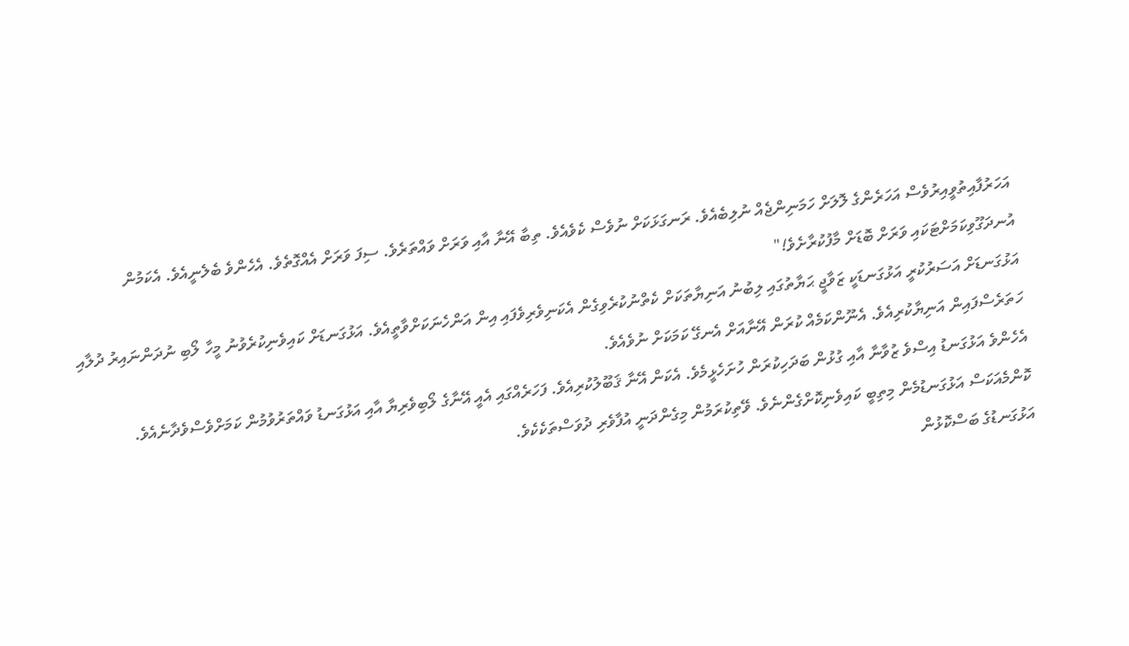އަހަރުފާއިތުވީއިރުވެސް އަހަރެންގެ ލޮލަށް ހަމަނިންޖެއް ނުލިބެއެވެ. ރަނގަޅަކަށް ނުވެސް ކެވެއެވެ. ތިބާ އޭނާ އާއި ވަރަށް ވައްތަރެވެ. ސިފަ ވަރަށް އެއްގޮތެވެ. އެހެންވެ ބެލެނީއެވެ. އެކަމުން އުނދަގޫވިކަމަށްޓަކައި ވަރަށް ބޮޑަށް މާފުކުރާށެވެ!"
އަޅުގަނޑަށް އަސަރުކުރީ އަޅުގަނޑަކީ ޒަވާޖީ ޙަޔާތުގައި ލިބުނު އަނިޔާތަކަށް ކެތްނުކުރެވިގެން އެކަނިވެރިވެފައި އިން އަންހެނަކަށްވާތީއެވެ. އަޅުގަނޑަށް ކައިވެނިކުރެވުނު މީހާ ލޯބި ނުދަންނައިރު ދުލާއި ހަތަރެސްފައިން އަނިޔާކުރިއެވެ. އެނޫންކަމެއް ކުރަން އޭނާއަށް އެނގޭ ކަމަކަށް ނުވެއެވެ.
އެހެންވެ އަޅުގަނޑު އިސްވެ ޒުވާނާ އާއި ގުޅުން ބަދަހިކުރަން ހުށަހެޅީމެވެ. އެކަން އޭނާ ޤަބޫލުކުރިއެވެ. ފަހަރެއްގައި އެއީ އޭނާގެ ލޯބިވެރިޔާ އާއި އަޅުގަނޑު ވައްތަރުވުމުން ކަމަށްވެސްވެދާނެއެވެ.
ކޮންމެއަކަސް އަޅުގަނޑުމެން މިތިބީ ކައިވެނިކޮށްގެންނެވެ. ވޭތިކުރަމުން މިގެންދަނީ އުފާވެރި ދުވަސްތަކެކެވެ.
އަޅުގަނޑުގެ ބަސްކޮޅުން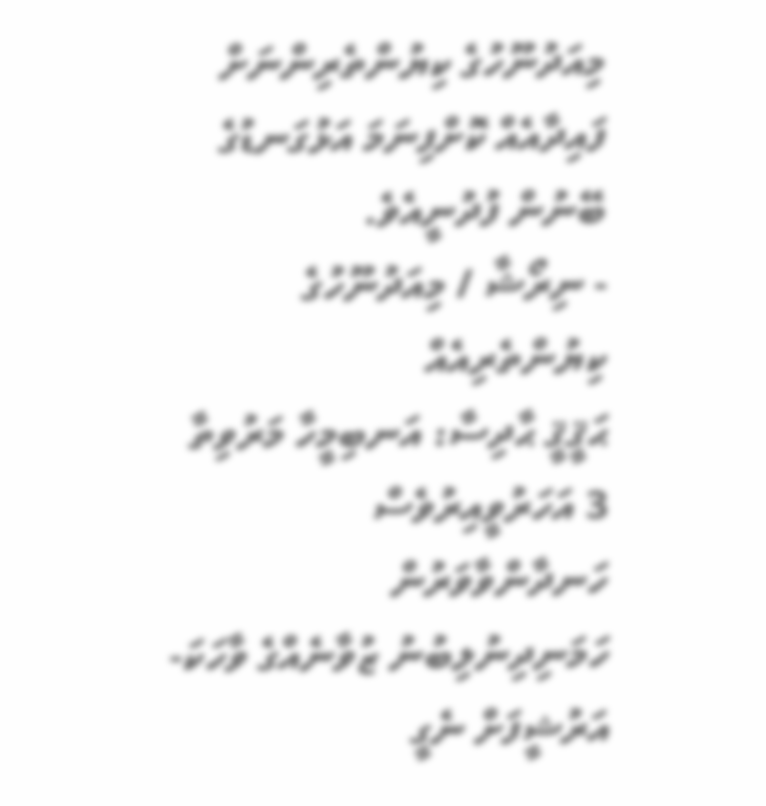މިއަދުނޫހުގެ ކިޔުންތެރިންނަށް ފައިދާއެއް ކޮށްފިނަމަ އަޅުގަނޑުގެ ބޭނުން ފުދުނީއެވެ.
- ނިރޯޝާ / މިއަދުނޫހުގެ ކިޔުންތެރިއެއް
ޙަޤީޤީ ޙާދިސާ: އަނބިމީހާ މަރުވިތާ 3 އަހަރުވީއިރުވެސް ހަނދާންވާވަރުން ހަމަނިދިނުލިބުނު ޒުވާނެއްގެ ވާހަކަ-
އަރުޝީފަށް ނެގީ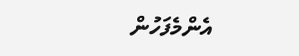އެންމެފަހުން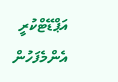އަޕްޑޭޓްކުރީ
އެންމެފަހުން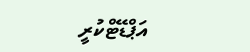އަޕްޑޭޓްކުރީ